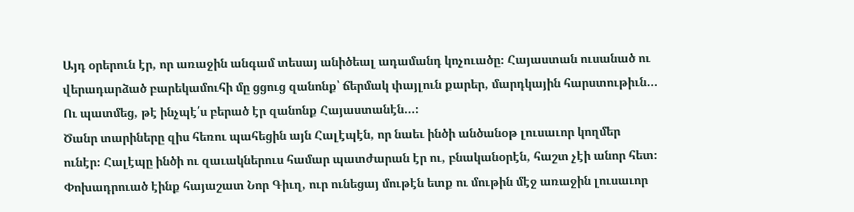Այդ օրերուն էր, որ առաջին անգամ տեսայ անիծեալ ադամանդ կոչուածը։ Հայաստան ուսանած ու վերադարձած բարեկամուհի մը ցցուց զանոնք՝ ճերմակ փայլուն քարեր, մարդկային հարստութիւն… Ու պատմեց, թէ ինչպէ՛ս բերած էր զանոնք Հայաստանէն…։
Ծանր տարիները զիս հեռու պահեցին այն Հալէպէն, որ նաեւ ինծի անծանօթ լուսաւոր կողմեր ունէր։ Հալէպը ինծի ու զաւակներուս համար պատժարան էր ու, բնականօրէն, հաշտ չէի անոր հետ։
Փոխադրուած էինք հայաշատ Նոր Գիւղ, ուր ունեցայ մութէն ետք ու մութին մէջ առաջին լուսաւոր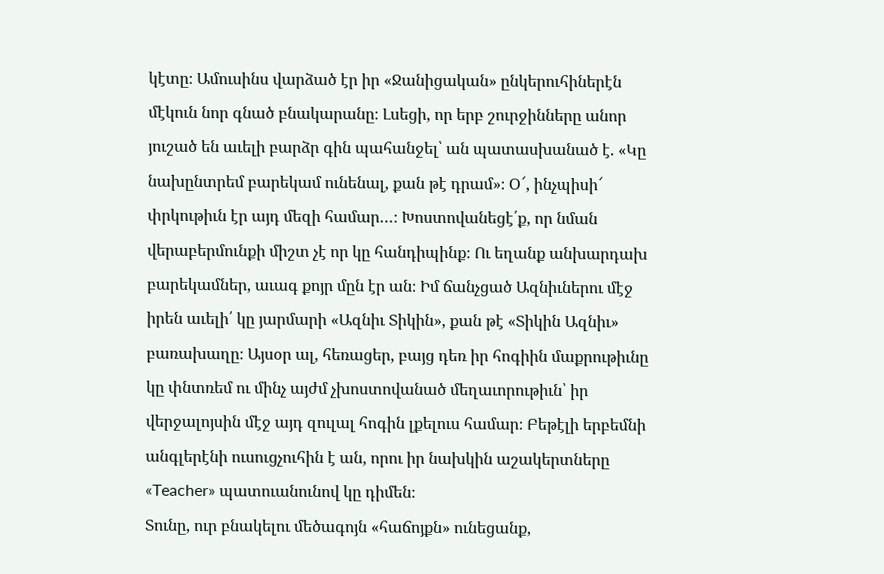կէտը։ Ամուսինս վարձած էր իր «Ջանիցական» ընկերուհիներէն մէկուն նոր գնած բնակարանը։ Լսեցի, որ երբ շուրջինները անոր յուշած են աւելի բարձր գին պահանջել՝ ան պատասխանած է. «Կը նախընտրեմ բարեկամ ունենալ, քան թէ դրամ»։ Օ՜, ինչպիսի՜ փրկութիւն էր այդ մեզի համար…։ Խոստովանեցէ՛ք, որ նման վերաբերմունքի միշտ չէ որ կը հանդիպինք։ Ու եղանք անխարդախ բարեկամներ, աւագ քոյր մըն էր ան։ Իմ ճանչցած Ազնիւներու մէջ իրեն աւելի՛ կը յարմարի «Ազնիւ Տիկին», քան թէ «Տիկին Ազնիւ» բառախաղը։ Այսօր ալ, հեռացեր, բայց դեռ իր հոգիին մաքրութիւնը կը փնտռեմ ու մինչ այժմ չխոստովանած մեղաւորութիւն՝ իր վերջալոյսին մէջ այդ զուլալ հոգին լքելուս համար։ Բեթէլի երբեմնի անգլերէնի ուսուցչուհին է ան, որու իր նախկին աշակերտները «Teacher» պատուանունով կը դիմեն։
Տունը, ուր բնակելու մեծագոյն «հաճոյքն» ունեցանք,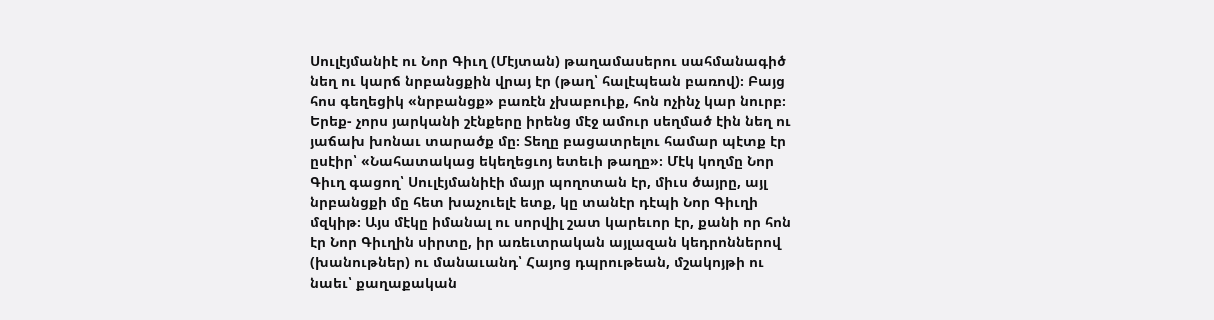Սուլէյմանիէ ու Նոր Գիւղ (Մէյտան) թաղամասերու սահմանագիծ նեղ ու կարճ նրբանցքին վրայ էր (թաղ՝ հալէպեան բառով)։ Բայց հոս գեղեցիկ «նրբանցք» բառէն չխաբուիք, հոն ոչինչ կար նուրբ։ Երեք- չորս յարկանի շէնքերը իրենց մէջ ամուր սեղմած էին նեղ ու յաճախ խոնաւ տարածք մը։ Տեղը բացատրելու համար պէտք էր ըսէիր՝ «Նահատակաց եկեղեցւոյ ետեւի թաղը»։ Մէկ կողմը Նոր Գիւղ գացող՝ Սուլէյմանիէի մայր պողոտան էր, միւս ծայրը, այլ նրբանցքի մը հետ խաչուելէ ետք, կը տանէր դէպի Նոր Գիւղի մզկիթ։ Այս մէկը իմանալ ու սորվիլ շատ կարեւոր էր, քանի որ հոն էր Նոր Գիւղին սիրտը, իր առեւտրական այլազան կեդրոններով (խանութներ) ու մանաւանդ՝ Հայոց դպրութեան, մշակոյթի ու նաեւ՝ քաղաքական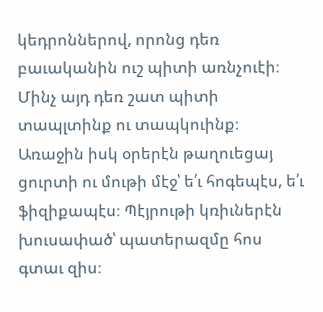կեդրոններով, որոնց դեռ բաւականին ուշ պիտի առնչուէի։
Մինչ այդ դեռ շատ պիտի տապլտինք ու տապկուինք։
Առաջին իսկ օրերէն թաղուեցայ ցուրտի ու մութի մէջ՝ ե՛ւ հոգեպէս, ե՛ւ ֆիզիքապէս։ Պէյրութի կռիւներէն խուսափած՝ պատերազմը հոս գտաւ զիս։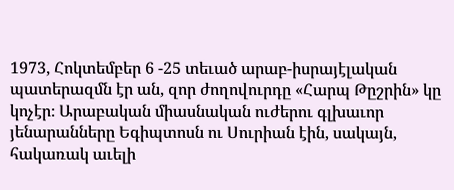1973, Հոկտեմբեր 6 -25 տեւած արաբ-իսրայէլական պատերազմն էր ան, զոր ժողովուրդը «Հարպ Թըշրին» կը կոչէր։ Արաբական միասնական ուժերու գլխաւոր յենարանները Եգիպտոսն ու Սուրիան էին, սակայն, հակառակ աւելի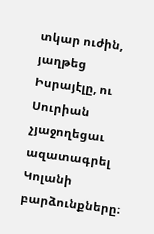տկար ուժին, յաղթեց Իսրայէլը, ու Սուրիան չյաջողեցաւ ազատագրել Կոլանի բարձունքները։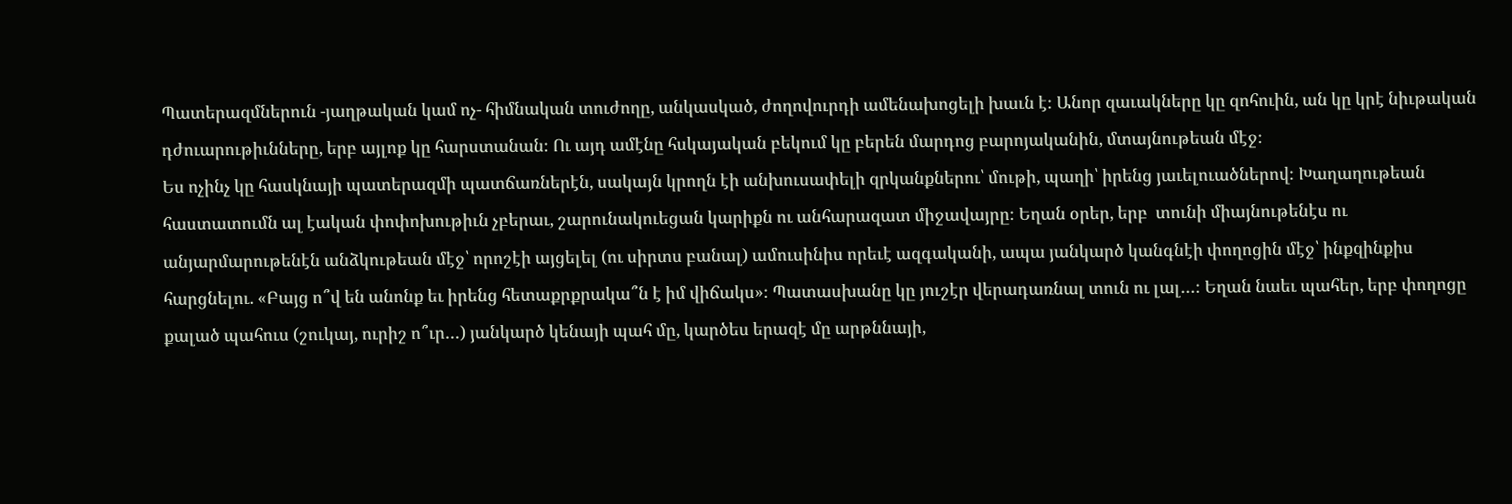Պատերազմներուն -յաղթական կամ ոչ- հիմնական տուժողը, անկասկած, ժողովուրդի ամենախոցելի խաւն է։ Անոր զաւակները կը զոհուին, ան կը կրէ նիւթական դժուարութիւնները, երբ այլոք կը հարստանան։ Ու այդ ամէնը հսկայական բեկում կը բերեն մարդոց բարոյականին, մտայնութեան մէջ։
Ես ոչինչ կը հասկնայի պատերազմի պատճառներէն, սակայն կրողն էի անխուսափելի զրկանքներու՝ մութի, պաղի՝ իրենց յաւելուածներով։ Խաղաղութեան հաստատումն ալ էական փոփոխութիւն չբերաւ, շարունակուեցան կարիքն ու անհարազատ միջավայրը։ Եղան օրեր, երբ  տունի միայնութենէս ու անյարմարութենէն անձկութեան մէջ՝ որոշէի այցելել (ու սիրտս բանալ) ամուսինիս որեւէ ազգականի, ապա յանկարծ կանգնէի փողոցին մէջ՝ ինքզինքիս հարցնելու. «Բայց ո՞վ են անոնք եւ իրենց հետաքրքրակա՞ն է իմ վիճակս»։ Պատասխանը կը յուշէր վերադառնալ տուն ու լալ…։ Եղան նաեւ պահեր, երբ փողոցը քալած պահուս (շուկայ, ուրիշ ո՞ւր…) յանկարծ կենայի պահ մը, կարծես երազէ մը արթննայի,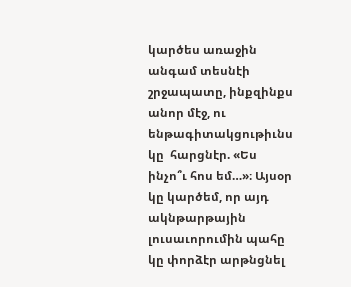կարծես առաջին անգամ տեսնէի շրջապատը, ինքզինքս անոր մէջ, ու ենթագիտակցութիւնս կը  հարցնէր. «Ես ինչո՞ւ հոս եմ…»։ Այսօր կը կարծեմ, որ այդ ակնթարթային լուսաւորումին պահը կը փորձէր արթնցնել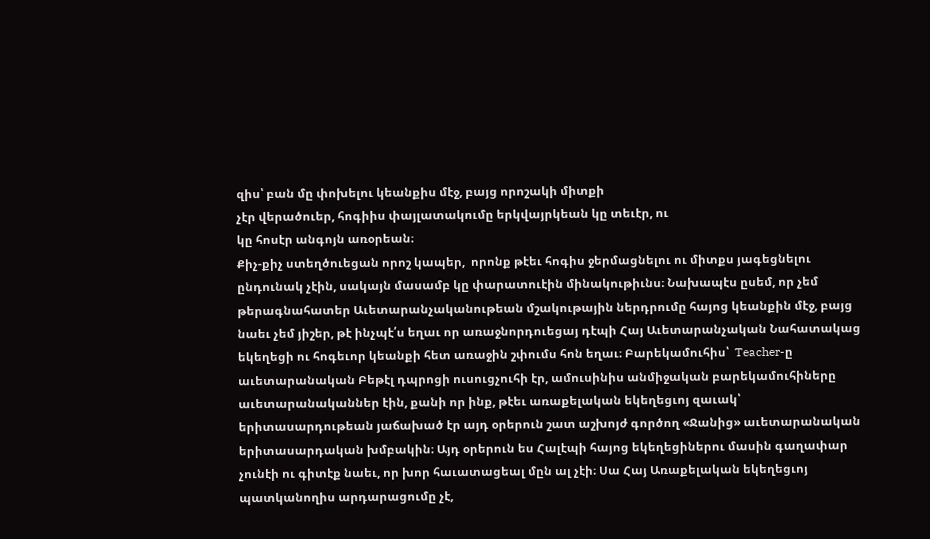զիս՝ բան մը փոխելու կեանքիս մէջ, բայց որոշակի միտքի
չէր վերածուեր, հոգիիս փայլատակումը երկվայրկեան կը տեւէր, ու
կը հոսէր անգոյն առօրեան։
Քիչ-քիչ ստեղծուեցան որոշ կապեր,  որոնք թէեւ հոգիս ջերմացնելու ու միտքս յագեցնելու ընդունակ չէին, սակայն մասամբ կը փարատուէին մինակութիւնս։ Նախապէս ըսեմ, որ չեմ թերագնահատեր Աւետարանչականութեան մշակութային ներդրումը հայոց կեանքին մէջ, բայց նաեւ չեմ յիշեր, թէ ինչպէ՛ս եղաւ որ առաջնորդուեցայ դէպի Հայ Աւետարանչական Նահատակաց եկեղեցի ու հոգեւոր կեանքի հետ առաջին շփումս հոն եղաւ։ Բարեկամուհիս՝  Teacher-ը աւետարանական Բեթէլ դպրոցի ուսուցչուհի էր, ամուսինիս անմիջական բարեկամուհիները աւետարանականներ էին, քանի որ ինք, թէեւ առաքելական եկեղեցւոյ զաւակ՝ երիտասարդութեան յաճախած էր այդ օրերուն շատ աշխոյժ գործող «Ջանից» աւետարանական երիտասարդական խմբակին։ Այդ օրերուն ես Հալէպի հայոց եկեղեցիներու մասին գաղափար չունէի ու գիտէք նաեւ, որ խոր հաւատացեալ մըն ալ չէի։ Սա Հայ Առաքելական եկեղեցւոյ պատկանողիս արդարացումը չէ,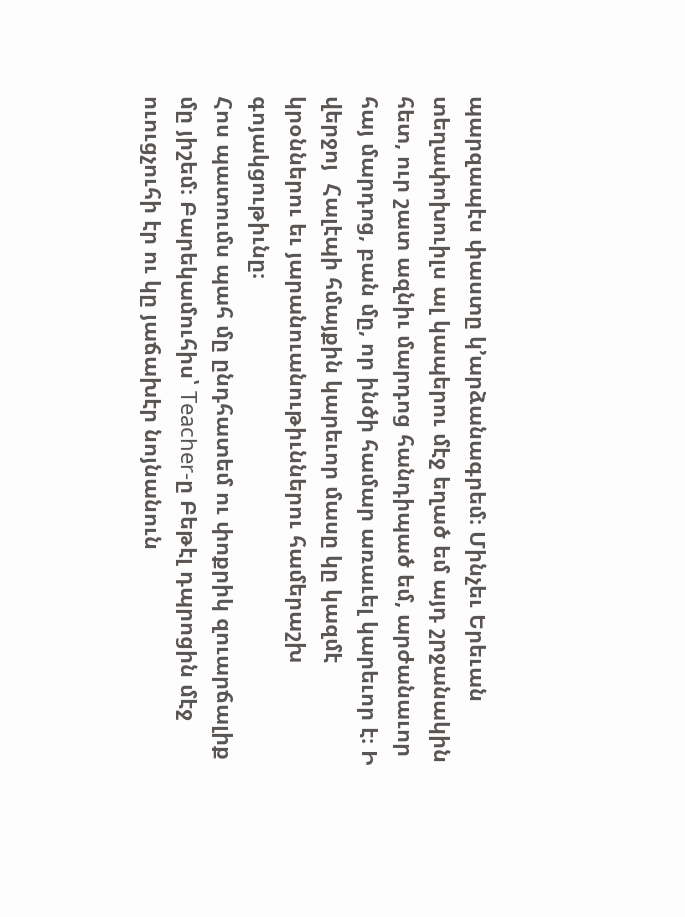պարզապէս փաստը կ’արձանագրեմ։ Մինչեւ Երեւան տեղափոխուիլս ալ կապերու մէջ եղած եմ այդ շրջանակին հետ, ուր շատ ազնիւ մարդոց հանդիպած եմ, արժանաւոր հայ մարդոց, բան մը, որ ինծի համար առաւել կարեւոր է։ Ի վերջոյ  Հալէպի հմայքին կարեւոր մասը կը կազմէ կրօններու եւ յարանուանութիւններու համերաշխ գոյակցութիւնը։
Հոս պատումս պահ մը ընդհատեմ ու փոքրիկ զուարճալիք մը յիշեմ։ Բարեկամուհիս՝ Teacher-ը Բեթէլ դպրոցին մէջ ուուցչուհի էր ու կը յաճախէր նոյնանուն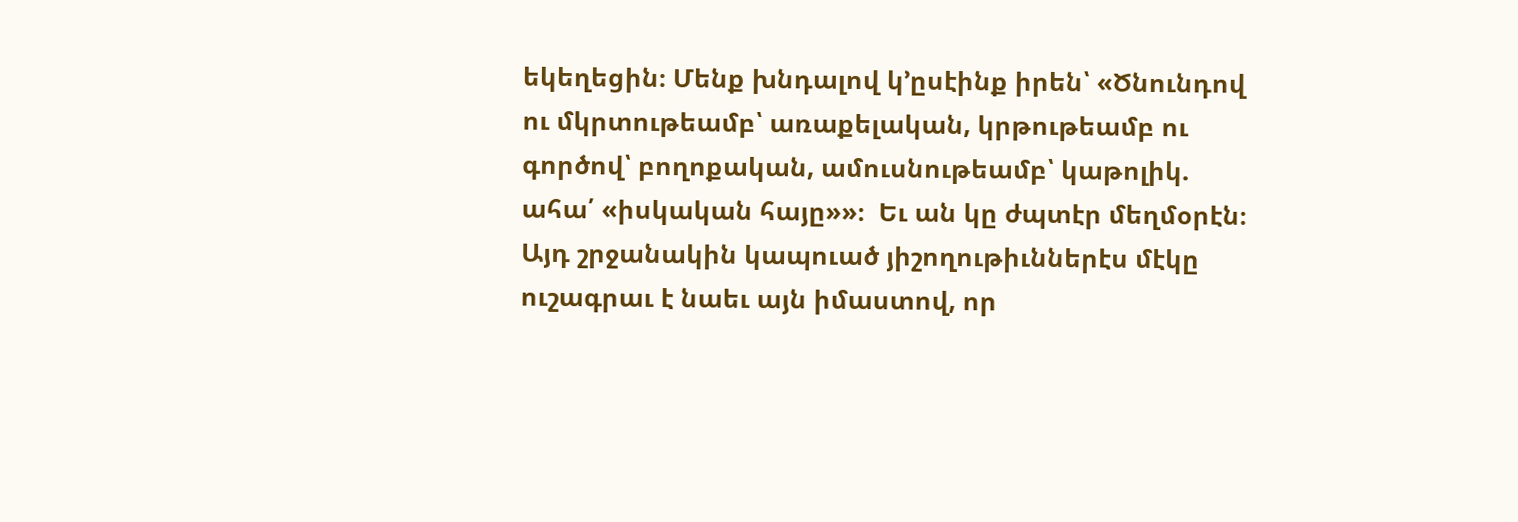եկեղեցին։ Մենք խնդալով կ’ըսէինք իրեն՝ «Ծնունդով ու մկրտութեամբ՝ առաքելական, կրթութեամբ ու գործով՝ բողոքական, ամուսնութեամբ՝ կաթոլիկ. ահա՛ «իսկական հայը»»։  Եւ ան կը ժպտէր մեղմօրէն։
Այդ շրջանակին կապուած յիշողութիւններէս մէկը ուշագրաւ է նաեւ այն իմաստով, որ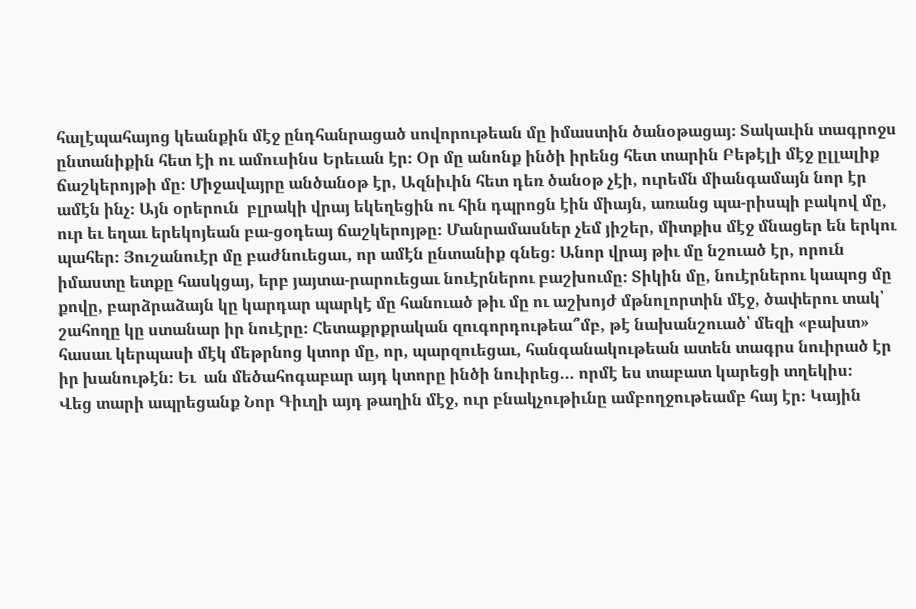հալէպահայոց կեանքին մէջ ընդհանրացած սովորութեան մը իմաստին ծանօթացայ։ Տակաւին տագրոջս ընտանիքին հետ էի ու ամուսինս Երեւան էր։ Օր մը անոնք ինծի իրենց հետ տարին Բեթէլի մէջ ըլլալիք ճաշկերոյթի մը։ Միջավայրը անծանօթ էր, Ազնիւին հետ դեռ ծանօթ չէի, ուրեմն միանգամայն նոր էր ամէն ինչ։ Այն օրերուն  բլրակի վրայ եկեղեցին ու հին դպրոցն էին միայն, առանց պա-րիսպի բակով մը, ուր եւ եղաւ երեկոյեան բա-ցօդեայ ճաշկերոյթը։ Մանրամասներ չեմ յիշեր, միտքիս մէջ մնացեր են երկու պահեր։ Յուշանուէր մը բաժնուեցաւ, որ ամէն ընտանիք գնեց։ Անոր վրայ թիւ մը նշուած էր, որուն իմաստը ետքը հասկցայ, երբ յայտա-րարուեցաւ նուէրներու բաշխումը։ Տիկին մը, նուէրներու կապոց մը քովը, բարձրաձայն կը կարդար պարկէ մը հանուած թիւ մը ու աշխոյժ մթնոլորտին մէջ, ծափերու տակ՝ շահողը կը ստանար իր նուէրը։ Հետաքրքրական զուգորդութեա՞մբ, թէ նախանշուած՝ մեզի «բախտ» հասաւ կերպասի մէկ մեթրնոց կտոր մը, որ, պարզուեցաւ, հանգանակութեան ատեն տագրս նուիրած էր իր խանութէն։ Եւ  ան մեծահոգաբար այդ կտորը ինծի նուիրեց… որմէ ես տաբատ կարեցի տղեկիս։
Վեց տարի ապրեցանք Նոր Գիւղի այդ թաղին մէջ, ուր բնակչութիւնը ամբողջութեամբ հայ էր։ Կային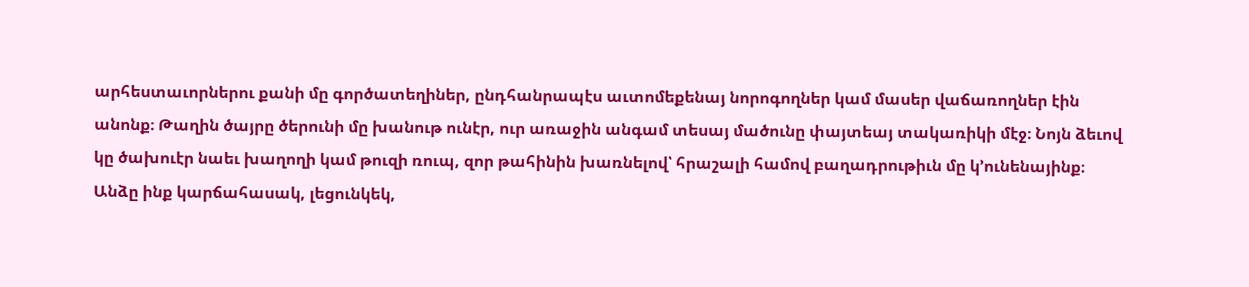արհեստաւորներու քանի մը գործատեղիներ, ընդհանրապէս աւտոմեքենայ նորոգողներ կամ մասեր վաճառողներ էին անոնք։ Թաղին ծայրը ծերունի մը խանութ ունէր, ուր առաջին անգամ տեսայ մածունը փայտեայ տակառիկի մէջ։ Նոյն ձեւով կը ծախուէր նաեւ խաղողի կամ թուզի ռուպ, զոր թահինին խառնելով՝ հրաշալի համով բաղադրութիւն մը կ’ունենայինք։ Անձը ինք կարճահասակ, լեցունկեկ,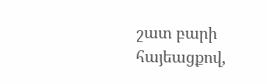շատ բարի հայեացքով,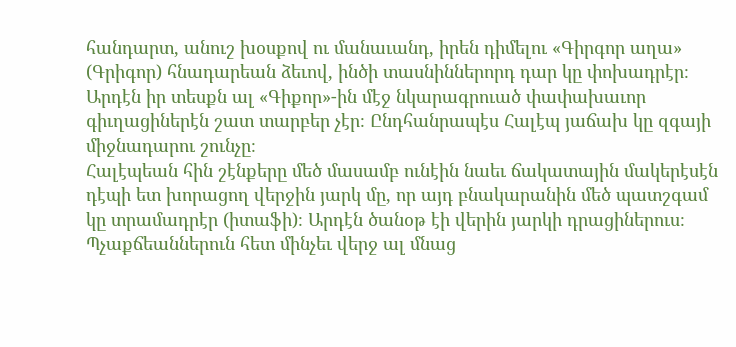հանդարտ, անուշ խօսքով ու մանաւանդ, իրեն դիմելու «Գիրգոր աղա» (Գրիգոր) հնադարեան ձեւով, ինծի տասնիններորդ դար կը փոխադրէր։ Արդէն իր տեսքն ալ «Գիքոր»-ին մէջ նկարագրուած փափախաւոր գիւղացիներէն շատ տարբեր չէր։ Ընդհանրապէս Հալէպ յաճախ կը զգայի միջնադարու շունչը։
Հալէպեան հին շէնքերը մեծ մասամբ ունէին նաեւ ճակատային մակերէսէն դէպի ետ խորացող վերջին յարկ մը, որ այդ բնակարանին մեծ պատշգամ կը տրամադրէր (իտաֆի)։ Արդէն ծանօթ էի վերին յարկի դրացիներուս։ Պչաքճեաններուն հետ մինչեւ վերջ ալ մնաց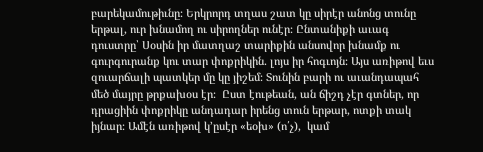բարեկամութիւնը։ Երկրորդ տղաս շատ կը սիրէր անոնց տունը երթալ, ուր խնամող ու սիրողներ ունէր։ Ընտանիքի աւագ դուստրը՝ Սօսին իր մատղաշ տարիքին անսովոր խնամք ու գուրգուրանք կու տար փոքրիկին. լոյս իր հոգւոյն։ Այս առիթով եւս զուարճալի պատկեր մը կը յիշեմ։ Տունին բարի ու աւանդապահ մեծ մայրը թրքախօս էր։  Ըստ էութեան, ան ճիշդ չէր գտներ, որ դրացիին փոքրիկը անդադար իրենց տուն երթար, ոտքի տակ իյնար։ Ամէն առիթով կ’ըսէր «եօխ» (ո՛չ),  կամ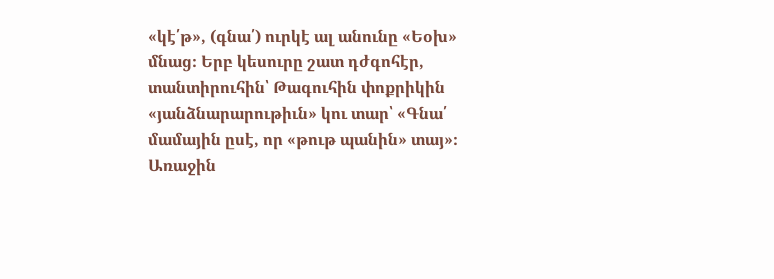«կէ՛թ», (գնա՛) ուրկէ ալ անունը «Եօխ» մնաց։ Երբ կեսուրը շատ դժգոհէր, տանտիրուհին՝ Թագուհին փոքրիկին «յանձնարարութիւն» կու տար՝ «Գնա՛ մամային ըսէ, որ «թութ պանին» տայ»։ Առաջին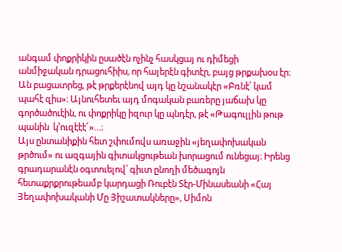անգամ փոքրիկին ըսածէն ոչինչ հասկցայ ու դիմեցի անմիջական դրացուհիիս, որ հայերէն գիտէր, բայց թրքախօս էր։ Ան բացատրեց, թէ թրքերէնով այդ կը նշանակէր «Բռնէ՛ կամ պահէ զիս»։ Այնուհետեւ այդ մոգական բառերը յաճախ կը գործածուէին, ու փոքրիկը իզուր կը պնդէր, թէ «Թագուլլին թութ պանին  կ’ուզէէէ՜»…։
Այս ընտանիքին հետ շփումովս առաջին «յեղափոխական թրծում» ու ազգային գիտակցութեան խորացում ունեցայ։ Իրենց գրադարանէն օգտուելով՝ գիւտ ընողի մեծագոյն հետաքրքրութեամբ կարդացի Ռուբէն Տէր-Մինասեանի «Հայ Յեղափոխականի Մը Յիշատակները», Սիմոն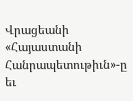Վրացեանի «Հայաստանի Հանրապետութիւն»-ը եւ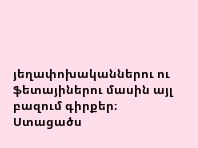յեղափոխականներու ու ֆետայիներու մասին այլ բազում գիրքեր։ Ստացածս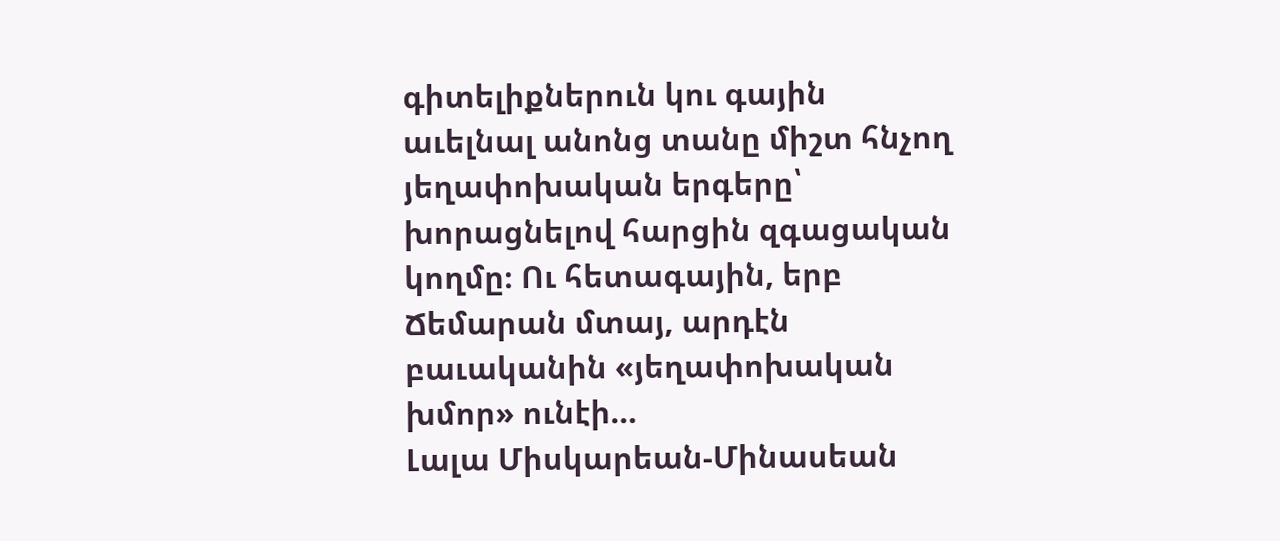գիտելիքներուն կու գային աւելնալ անոնց տանը միշտ հնչող յեղափոխական երգերը՝ խորացնելով հարցին զգացական կողմը։ Ու հետագային, երբ Ճեմարան մտայ, արդէն բաւականին «յեղափոխական խմոր» ունէի…
Լալա Միսկարեան-Մինասեան